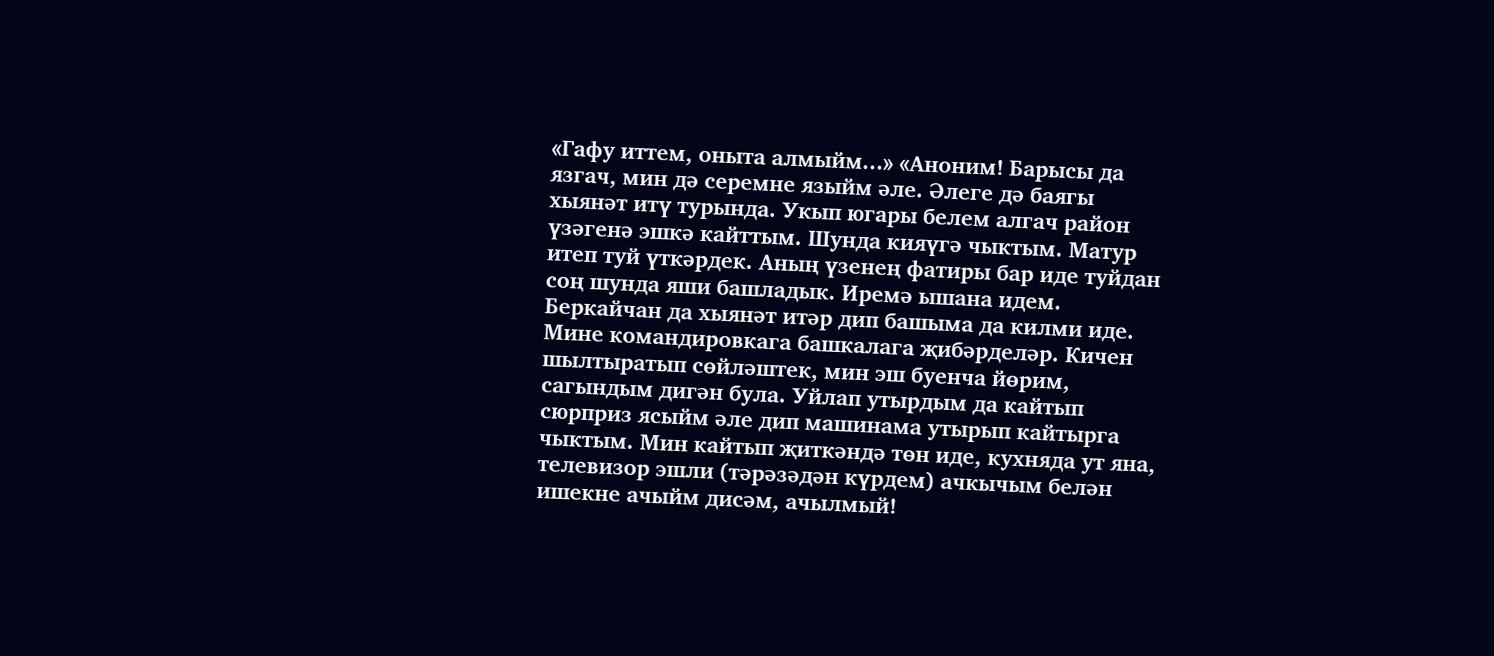«Гафу иттем, оныта алмыйм...» «Аноним! Барысы да язгач, мин дә серемне языйм әле. Әлеге дә баягы хыянәт итү турында. Укып югары белем алгач район үзәгенә эшкә кайттым. Шунда кияүгә чыктым. Матур итеп туй үткәрдек. Аның үзенең фатиры бар иде туйдан соң шунда яши башладык. Иремә ышана идем. Беркайчан да хыянәт итәр дип башыма да килми иде. Мине командировкага башкалага җибәрделәр. Кичен шылтыратып сөйләштек, мин эш буенча йөрим, сагындым дигән була. Уйлап утырдым да кайтып сюрприз ясыйм әле дип машинама утырып кайтырга чыктым. Мин кайтып җиткәндә төн иде, кухняда ут яна, телевизор эшли (тәрәзәдән күрдем) ачкычым белән ишекне ачыйм дисәм, ачылмый!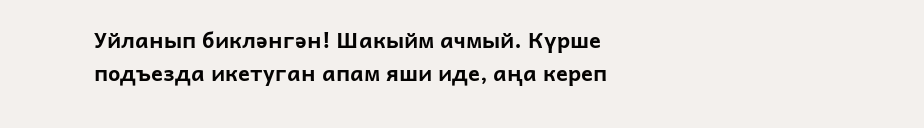Уйланып бикләнгән! Шакыйм ачмый. Күрше подъезда икетуган апам яши иде, аңа кереп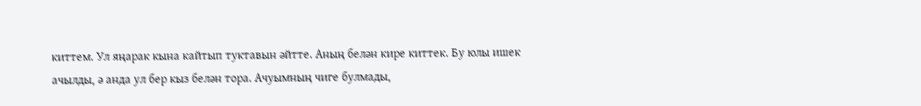киттем. Ул яңарак кына кайтып туктавын әйтте. Аның белән кире киттек. Бу юлы ишек ачылды, ә анда ул бер кыз белән тора. Ачуымның чиге булмады,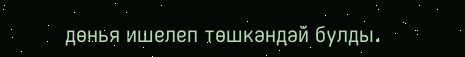дөнья ишелеп төшкәндәй булды.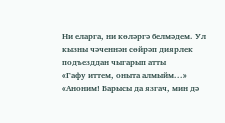Ни еларга, ни көләргә белмәдем. Ул кызны чәченнән сөйрәп диярлек подъезддан чыгарып атты
«Гафу иттем, оныта алмыйм...» «Аноним! Барысы да язгач, мин дә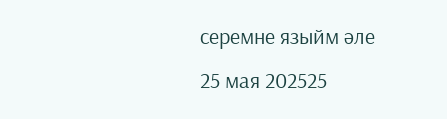серемне языйм әле
25 мая 202525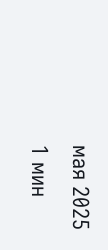мая 2025
1 мин